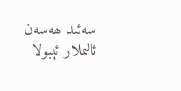سەئىد ھەسەن
ئالىملار ئېبولا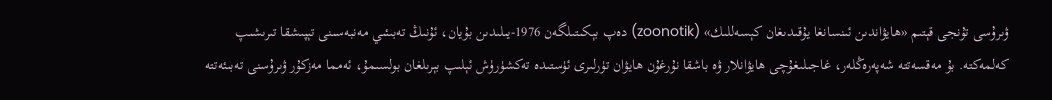ۋىرۇسى تۇنجى قېتىم «ھايۋاندىن ئىنسانغا يۇقىدىغان كېسەللىك» (zoonotik) دەپ بېكىتىلگەن 1976-يىلىدىن بۇيان، ئۇنىڭ تەبىئىي مەنبەسىنى تېپىشقا تىرىشىپ كەلمەكتە. بۇ مەقسەتتە شەپەرەڭلەر، غاجىلىغۇچى ھايۋانلار ۋە باشقا نۇرغۇن ھايۋان تۈرلىرى ئۈستىدە تەكشۈرۈش ئېلىپ بېرىلغان بولسىمۇ، ئەمما مەزكۇر ۋىرۇسنى تەبىئەتتە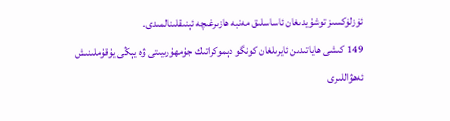ئۈزلۈكسىز توشۇيدىغان ئاساسلىق مەنبە ھازىرغىچە ئېنىقلىنالمىدى.
149 كىشى ھاياتىدىن ئايرىلغان كونگو دېموكراتىك جۇمھۇرىيىتى ۋە يېڭى يۇقۇملىنىش ئەھۋاللىرى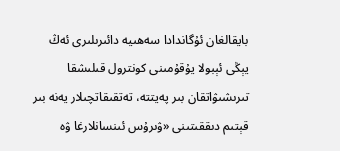بايقالغان ئۇگاندادا سەھىيە دائىرىلىرى ئەڭ يېڭى ئېبولا يۇقۇمىنى كونترول قىلىشقا تىرىشىۋاتقان بىر پەيتتە، تەتقىقاتچىلار يەنە بىر قېتىم دىققىتىنى «ۋىرۇس ئىنسانلارغا ۋە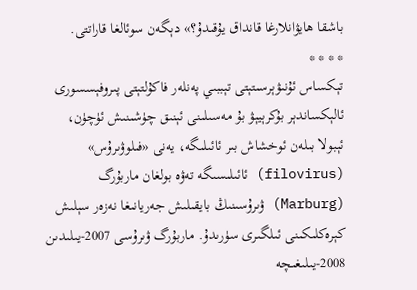باشقا ھايۋانلارغا قانداق يۇقىدۇ؟» دېگەن سوئالغا قاراتتى.
* * * *
تېكساس ئۇنىۋېرسىتېتى تېببىي پەنلەر فاكۇلتېتى پىروفېسسورى ئالېكساندېر بۇكرېيېۋ بۇ مەسىلىنى ئېنىق چۈشىنىش ئۈچۈن، ئېبولا بىلەن ئوخشاش بىر ئائىلىگە، يەنى «فىلوۋىرۇس» (filovirus) ئائىلىسىگە تەۋە بولغان ماربۇرگ (Marburg) ۋىرۇسىنىڭ بايقىلىش جەريانىغا نەزەر سېلىش كېرەكلىكىنى ئىلگىرى سۈرىدۇ. ماربۇرگ ۋىرۇسى 2007-يىلىدىن 2008-يىلىغىچە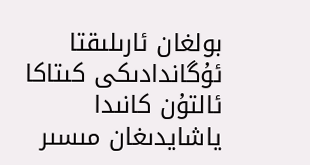بولغان ئارىلىقتا ئۇگاندادىكى كىتاكا ئالتۇن كانىدا ياشايدىغان مىسىر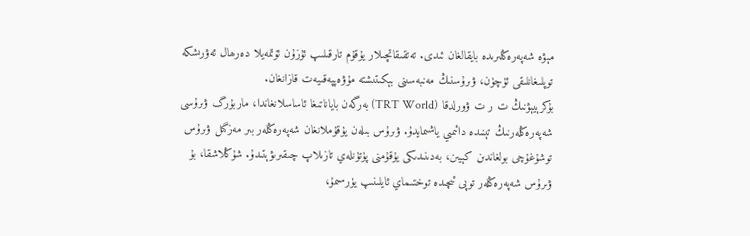مېۋە شەپەرەڭلىرىدە بايقالغان ئىدى. تەتقىقاتچىلار يۇقۇم تارقىلىپ ئۇزۇن ئۆتمەيلا دەرھال ئەۋرىشكە توپلىغانلىقى ئۈچۈن، ۋىرۇسنىڭ مەنبەسىنى بېكىتىشتە مۇۋەپپەقىيەت قازانغان.
بۇكرېيېۋنىڭ ت ر ت ۋورلدقا (TRT World) بەرگەن باياناتىغا ئاساسلانغاندا، ماربۇرگ ۋىرۇسى شەپەرەڭلەرنىڭ تېنىدە دائىمىي ياشىمايدۇ. ۋىرۇس بىلەن يۇقۇملانغان شەپەرەڭلەر بىر مەزگىل ۋىرۇس توشۇغۇچى بولغاندىن كېيىن، بەدىنىدىكى يۇقۇمنى پۈتۈنلەي تازىلاپ چىقىرىۋېتىدۇ. شۇڭلاشقا، بۇ ۋىرۇس شەپەرەڭلەر توپى ئىچىدە توختىماي ئايلىنىپ يۈرسىمۇ،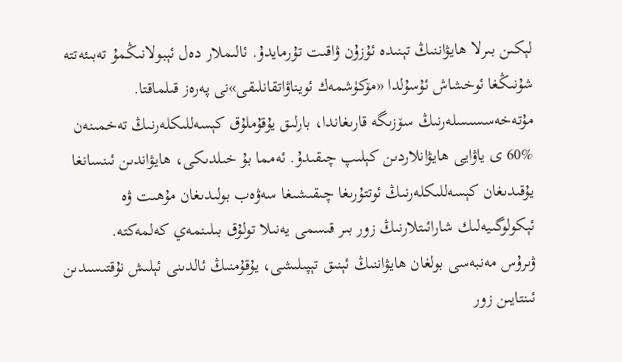لېكىن بىرلا ھايۋاننىڭ تېنىدە ئۇزۇن ۋاقىت تۇرمايدۇ. ئالىملار دەل ئېبولانىڭمۇ تەبىئەتتە شۇنىڭغا ئوخشاش ئۇسۇلدا «مۆكۈشمەك ئويناۋاتقانلىقى»نى پەرەز قىلماقتا.
مۇتەخەسسىسلەرنىڭ سۆزىگە قارىغاندا، بارلىق يۇقۇملۇق كېسەللىكلەرنىڭ تەخمىنەن %60 ى ياۋايى ھايۋانلاردىن كېلىپ چىقىدۇ. ئەمما بۇ خىلدىكى، ھايۋاندىن ئىنسانغا يۇقىدىغان كېسەللىكلەرنىڭ ئوتتۇرىغا چىقىشىغا سەۋەب بولىدىغان مۇھىت ۋە ئېكولوگىيەلىك شارائىتلارنىڭ زور بىر قىسمى يەنىلا تولۇق بىلىنمەي كەلمەكتە.
ۋىرۇس مەنبەسى بولغان ھايۋاننىڭ ئېنىق تېپىلىشى، يۇقۇمنىڭ ئالدىنى ئېلىش نۇقتىسىدىن ئىنتايىن زور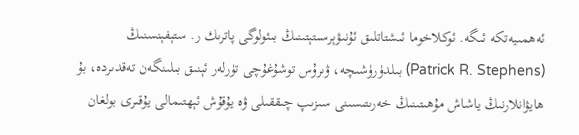ئەھمىيەتكە ئىگە. ئوكلاخوما ئىشتاتلىق ئۇنىۋېرسىتېتىنىڭ بىئولوگى پاترىك ر. ستېفېنسنىڭ (Patrick R. Stephens) بىلدۈرۈشىچە، ۋىرۇس توشۇغۇچى تۈرلەر ئېنىق بىلىنگەن تەقدىردە، بۇ ھايۋانلارنىڭ ياشاش مۇھىتىنىڭ خەرىتىسىنى سىزىپ چىققىلى ۋە يۇقۇش ئېھتىمالى يۇقىرى بولغان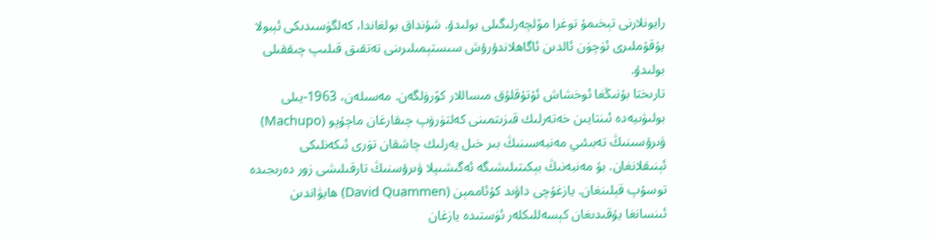رايونلارنى تېخىمۇ توغرا مۆلچەرلىگىلى بولىدۇ. شۇنداق بولغاندا، كەلگۈسىدىكى ئېبولا يۇقۇملىرى ئۈچۈن ئالدىن ئاگاھلاندۇرۇش سىستېمىلىرىنى تەتقىق قىلىپ چىققىلى بولىدۇ.
تارىختا بۇنىڭغا ئوخشاش ئۇتۇقلۇق مىساللار كۆرۈلگەن. مەسىلەن، 1963-يىلى بولىۋىيەدە ئىنتايىن خەتەرلىك قىزىتمىنى كەلتۈرۈپ چىقارغان ماچۇپو (Machupo) ۋىرۇسىنىڭ تەبىئىي مەنبەسىنىڭ بىر خىل يەرلىك چاشقان تۈرى ئىكەنلىكى ئېنىقلانغان. بۇ مەنبەنىڭ بېكىتىلىشىگە ئەگىشىپلا ۋىرۇسنىڭ تارقىلىشى زور دەرىجىدە توسۇپ قېلىنغان. يازغۇچى داۋىد كۇئاممېن (David Quammen) ھايۋاندىن ئىنسانغا يۇقىدىغان كېسەللىكلەر ئۈستىدە يازغان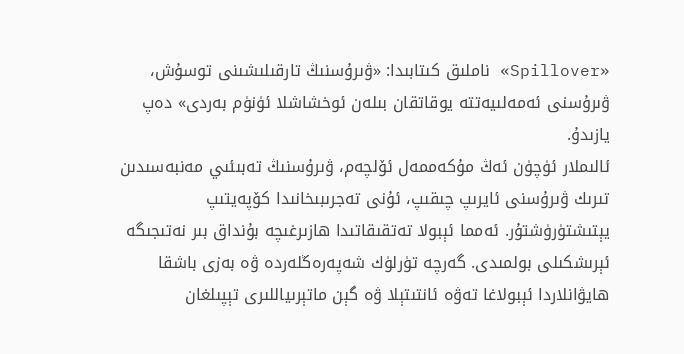«Spillover» ناملىق كىتابىدا: «ۋىرۇسنىڭ تارقىلىشىنى توسۇش، ۋىرۇسنى ئەمەلىيەتتە يوقاتقان بىلەن ئوخشاشلا ئۈنۈم بەردى» دەپ يازىدۇ.
ئالىملار ئۈچۈن ئەڭ مۇكەممەل ئۆلچەم، ۋىرۇسنىڭ تەبىئىي مەنبەسىدىن تىرىك ۋىرۇسنى ئايرىپ چىقىپ، ئۇنى تەجرىبىخانىدا كۆپەيتىپ يېتىشتۈرۈشتۇر. ئەمما ئېبولا تەتقىقاتىدا ھازىرغىچە بۇنداق بىر نەتىجىگە ئېرىشكىلى بولمىدى. گەرچە تۈرلۈك شەپەرەڭلەردە ۋە بەزى باشقا ھايۋانلاردا ئېبولاغا تەۋە ئانتىتېلا ۋە گېن ماتېرىياللىرى تېپىلغان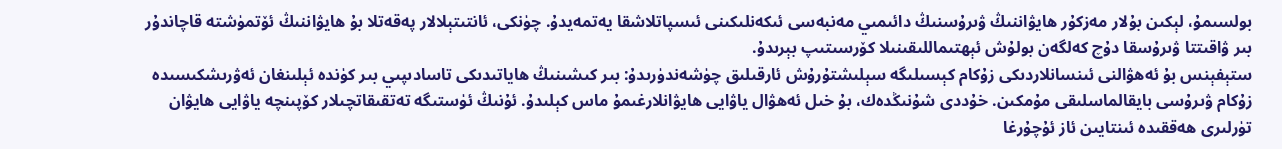بولسىمۇ، لېكىن بۇلار مەزكۇر ھايۋاننىڭ ۋىرۇسنىڭ دائىمىي مەنبەسى ئىكەنلىكىنى ئىسپاتلاشقا يەتمەيدۇ. چۈنكى، ئانتىتېلالار پەقەتلا بۇ ھايۋاننىڭ ئۆتمۈشتە قاچاندۇر بىر ۋاقىتتا ۋىرۇسقا دۇچ كەلگەن بولۇش ئېھتىماللىقىنىلا كۆرسىتىپ بېرىدۇ.
ستېفېنس بۇ ئەھۋالنى ئىنسانلاردىكى زۇكام كېسىلىگە سېلىشتۇرۇش ئارقىلىق چۈشەندۈرىدۇ: بىر كىشىنىڭ ھاياتىدىكى تاسادىپىي بىر كۈندە ئېلىنغان ئەۋرىشكىسىدە زۇكام ۋىرۇسى بايقالماسلىقى مۇمكىن. خۇددى شۇنىڭدەك، بۇ خىل ئەھۋال ياۋايى ھايۋانلارغىمۇ ماس كېلىدۇ. ئۇنىڭ ئۈستىگە تەتقىقاتچىلار كۆپىنچە ياۋايى ھايۋان تۈرلىرى ھەققىدە ئىنتايىن ئاز ئۇچۇرغا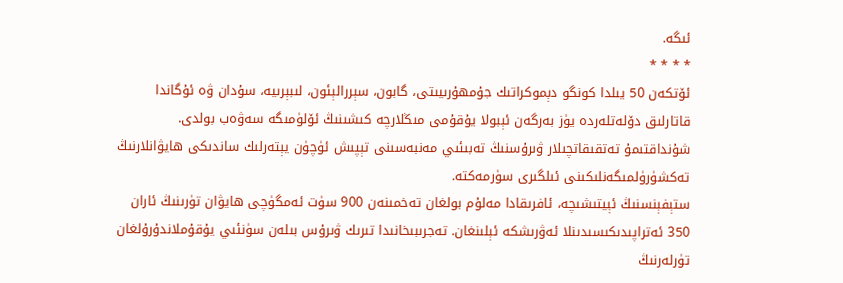ئىگە.
* * * *
ئۆتكەن 50 يىلدا كونگو دېموكراتىك جۇمھۇرىيىتى، گابون، سېررالېئون، لىبېرىيە، سۇدان ۋە ئۇگاندا قاتارلىق دۆلەتلەردە يۈز بەرگەن ئېبولا يۇقۇمى مىڭلارچە كىشىنىڭ ئۆلۈمىگە سەۋەب بولدى. شۇنداقتىمۇ تەتقىقاتچىلار ۋىرۇسنىڭ تەبىئىي مەنبەسىنى تېپىش ئۈچۈن يېتەرلىك ساندىكى ھايۋانلارنىڭ تەكشۈرۈلمىگەنلىكىنى ئىلگىرى سۈرمەكتە.
ستېفېنسنىڭ ئېيتىشىچە، ئافرىقادا مەلۇم بولغان تەخمىنەن 900 سۈت ئەمگۈچى ھايۋان تۈرىنىڭ ئاران 350 ئەتراپىدىكىسىدىنلا ئەۋرىشكە ئېلىنغان. تەجرىبىخانىدا تىرىك ۋىرۇس بىلەن سۈنئىي يۇقۇملاندۇرۇلغان تۈرلەرنىڭ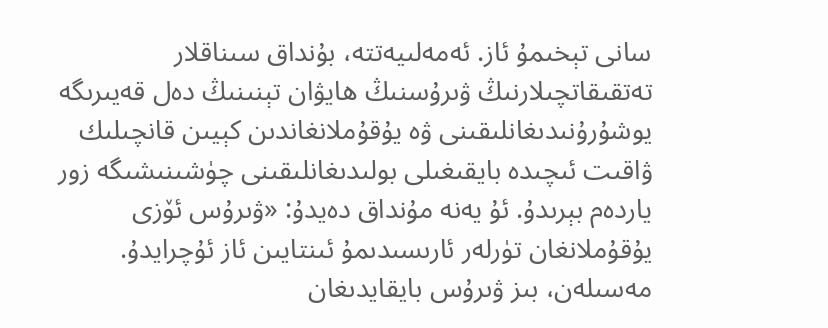سانى تېخىمۇ ئاز. ئەمەلىيەتتە، بۇنداق سىناقلار تەتقىقاتچىلارنىڭ ۋىرۇسنىڭ ھايۋان تېنىنىڭ دەل قەيىرىگە يوشۇرۇنىدىغانلىقىنى ۋە يۇقۇملانغاندىن كېيىن قانچىلىك ۋاقىت ئىچىدە بايقىغىلى بولىدىغانلىقىنى چۈشىنىشىگە زور ياردەم بېرىدۇ. ئۇ يەنە مۇنداق دەيدۇ: «ۋىرۇس ئۆزى يۇقۇملانغان تۈرلەر ئارىسىدىمۇ ئىنتايىن ئاز ئۇچرايدۇ. مەسىلەن، بىز ۋىرۇس بايقايدىغان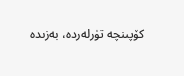كۆپىنچە تۈرلەردە، بەزىدە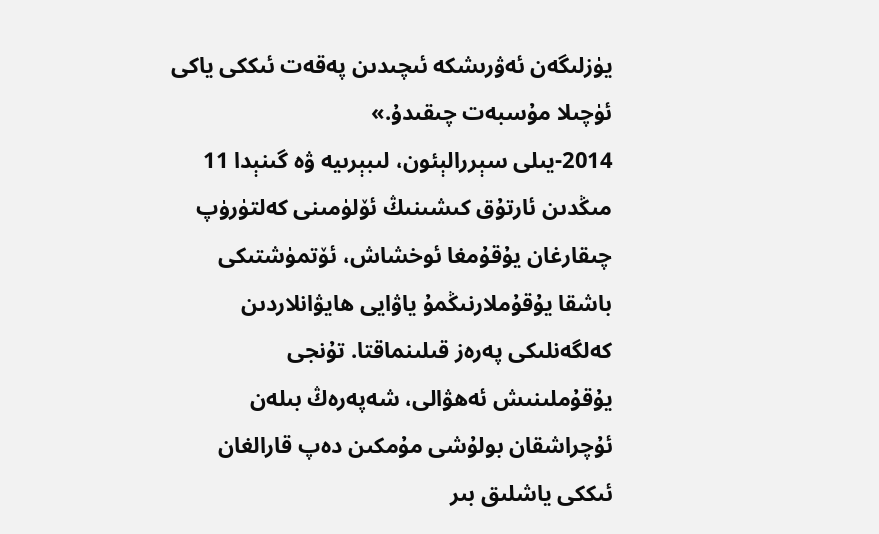يۈزلىگەن ئەۋرىشكە ئىچىدىن پەقەت ئىككى ياكى ئۈچىلا مۇسبەت چىقىدۇ.»
2014-يىلى سېررالېئون، لىبېرىيە ۋە گىنېدا 11 مىڭدىن ئارتۇق كىشىنىڭ ئۆلۈمىنى كەلتۈرۈپ چىقارغان يۇقۇمغا ئوخشاش، ئۆتمۈشتىكى باشقا يۇقۇملارنىڭمۇ ياۋايى ھايۋانلاردىن كەلگەنلىكى پەرەز قىلىنماقتا. تۇنجى يۇقۇملىنىش ئەھۋالى، شەپەرەڭ بىلەن ئۇچراشقان بولۇشى مۇمكىن دەپ قارالغان ئىككى ياشلىق بىر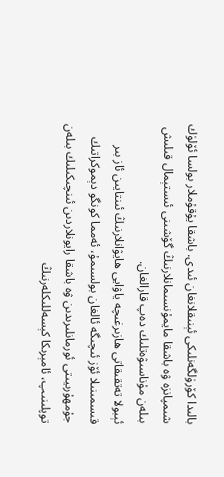بالىدا كۆرۈلگەنلىكى ئېنىقلانغان ئىدى. باشقا يۇقۇملار بولسا ئۆلۈك شىمپانزە ۋە باشقا مايمۇنسىمانلارنىڭ گۆشىنى ئىستېمال قىلىش بىلەن مۇناسىۋەتلىك دەپ قارالغان.
ئېبولا تەتقىقاتى ھازىرغىچە ياۋايى ھايۋانلارنىڭ ئىنتايىن ئاز بىر قىسمىنىلا ئۆز ئىچىگە ئالغان بولسىمۇ، ئەمما كونگو دېموكراتىك جۇمھۇرىيىتى ئورمانلىرىدىن ۋە باشقا رايونلاردىن ئىنچىكىلىك بىلەن توپلىنىپ، ئامېرىكا كېسەللىكلەرنىڭ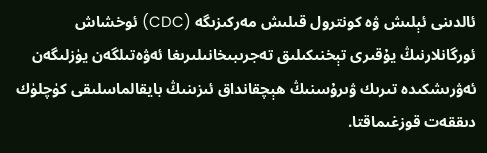ئالدىنى ئېلىش ۋە كونترول قىلىش مەركىزىگە (CDC) ئوخشاش ئورگانلارنىڭ يۇقىرى تېخنىكىلىق تەجرىبىخانىلىرىغا ئەۋەتىلگەن يۈزلىگەن ئەۋرىشكىدە تىرىك ۋىرۇسنىڭ ھېچقانداق ئىزىنىڭ بايقالماسلىقى كۈچلۈك دىققەت قوزغىماقتا.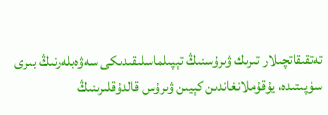تەتقىقاتچىلار تىرىك ۋىرۇسنىڭ تېپىلماسلىقىدىكى سەۋەبلەرنىڭ بىرى سۈپىتىدە، يۇقۇملانغاندىن كېيىن ۋىرۇس قالدۇقلىرىنىڭ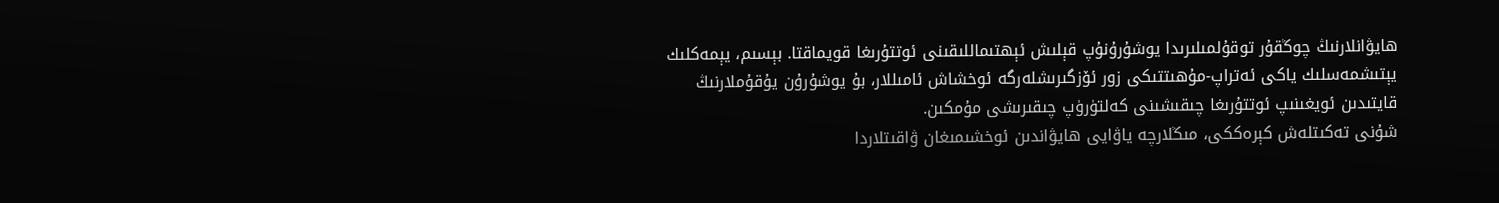ھايۋانلارنىڭ چوڭقۇر توقۇلمىلىرىدا يوشۇرۇنۇپ قېلىش ئېھتىماللىقىنى ئوتتۇرىغا قويماقتا. بېسىم، يېمەكلىك يېتىشمەسلىك ياكى ئەتراپ-مۇھىتتىكى زور ئۆزگىرىشلەرگە ئوخشاش ئامىللار، بۇ يوشۇرۇن يۇقۇملارنىڭ قايتىدىن ئويغىنىپ ئوتتۇرىغا چىقىشىنى كەلتۈرۈپ چىقىرىشى مۇمكىن.
شۇنى تەكىتلەش كېرەككى، مىڭلارچە ياۋايى ھايۋاندىن ئوخشىمىغان ۋاقىتلاردا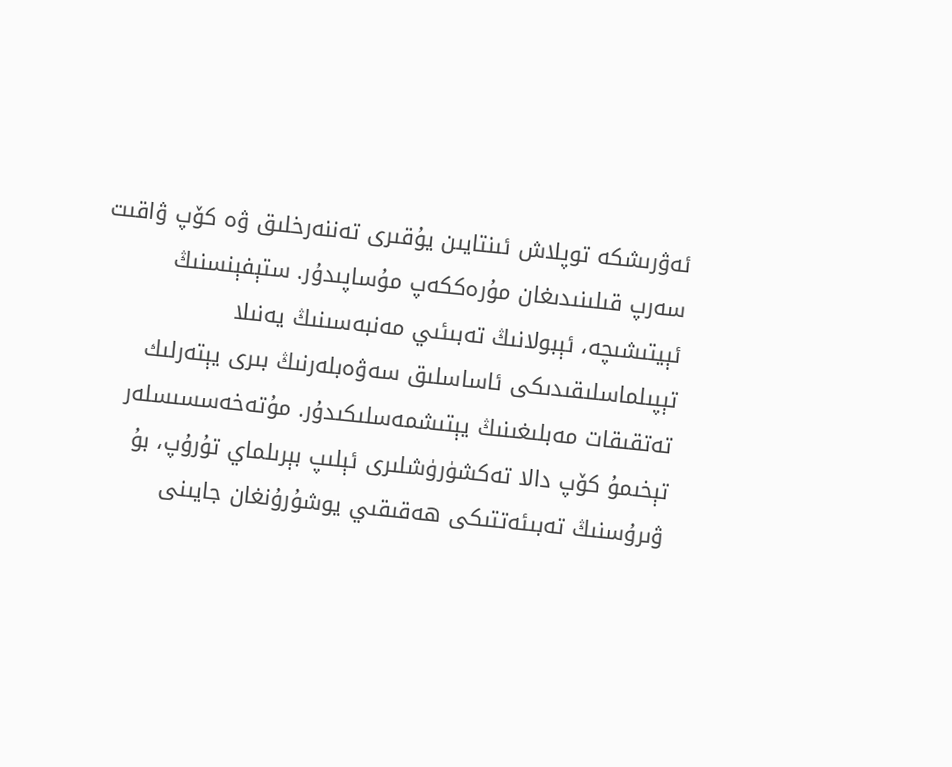ئەۋرىشكە توپلاش ئىنتايىن يۇقىرى تەننەرخلىق ۋە كۆپ ۋاقىت سەرپ قىلىنىدىغان مۇرەككەپ مۇساپىدۇر. ستېفېنسنىڭ ئېيتىشىچە، ئېبولانىڭ تەبىئىي مەنبەسىنىڭ يەنىلا تېپىلماسلىقىدىكى ئاساسلىق سەۋەبلەرنىڭ بىرى يېتەرلىك تەتقىقات مەبلىغىنىڭ يېتىشمەسلىكىدۇر. مۇتەخەسسىسلەر تېخىمۇ كۆپ دالا تەكشۈرۈشلىرى ئېلىپ بېرىلماي تۇرۇپ، بۇ ۋىرۇسنىڭ تەبىئەتتىكى ھەقىقىي يوشۇرۇنغان جايىنى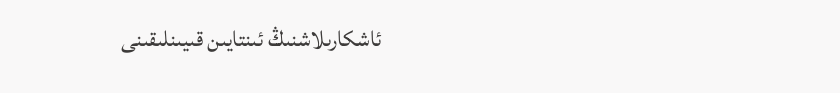ئاشكارىلاشنىڭ ئىنتايىن قىيىنلىقىنى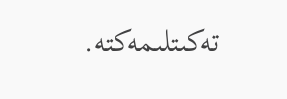تەكىتلىمەكتە.